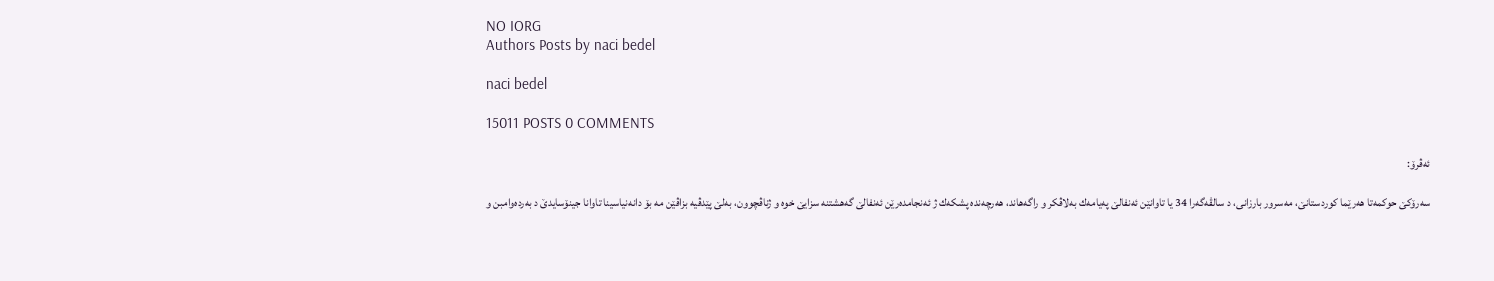NO IORG
Authors Posts by naci bedel

naci bedel

15011 POSTS 0 COMMENTS

ئه‌ڤرۆ:

سه‌رۆكێ حوكمه‌تا هه‌رێما كوردستانێ، مه‌سرور بارزانی، د سالڤه‌گه‌را 34 یا تاوانێن ئه‌نفالێ په‌یامه‌ك به‌لاڤكر و راگه‌هاند، هه‌رچه‌نده‌ پشكه‌ك ژ ئه‌نجامده‌رێن ئه‌نفالێ گه‌هشتنه‌ سزایێ خوه‌ و ژناڤچوون، به‌لێ پێدڤیه‌ بزاڤێن مه‌ بۆ دانه‌نیاسینا تاوانا جینۆسایدێ د به‌رده‌وامبن و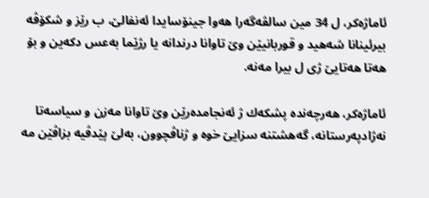ئاماژه‌كر، ل 34 مین سالڤه‌گه‌را هه‌وا جینۆسایدا ئه‌نفالێ، ب رێز و شكۆڤه‌ بیرئینانا شه‌هید و قوربانیێن وێ تاوانا درندانه‌ یا رژێما به‌عس دكه‌ین و بۆ هه‌تا هه‌تایێ ژی ل بیرا مه‌نه‌.

ئاماژه‌كر، هه‌رچه‌نده‌ پشكه‌ك ژ ئه‌نجامده‌رێن وێ تاوانا مه‌زن و سیاسه‌تا نه‌ژادپه‌رستانه‌، گه‌هشتنه‌ سزایێ خوه‌ و ژناڤچوون، به‌لێ پێدڤیه‌ بزاڤێن مه‌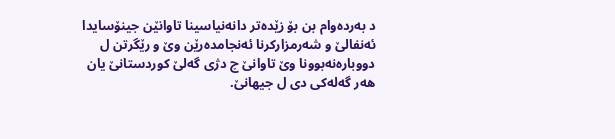د به‌رده‌وام بن بۆ زێده‌تر دانه‌نیاسینا تاوانێن جینۆسایدا ئه‌نفالێ و شه‌رمزاركرنا ئه‌نجامده‌رێن وێ و رێگرتن ل دووباره‌نه‌بوونا وێ تاوانێ چ دژی گه‌لێ كوردستانێ یان هه‌ر گه‌له‌كی دی ل جیهانێ.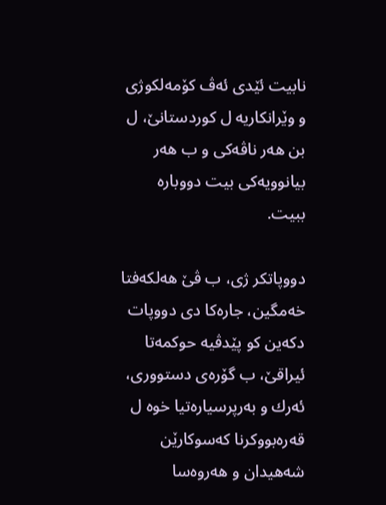نابیت ئێدی ئه‌ڤ كۆمه‌لكوژی و وێرانكاریه‌ ل كوردستانێ، ل بن هه‌ر ناڤه‌كی و ب هه‌ر بیانوویه‌كی بیت دووباره‌ ببیت.

دووپاتكر ژی، ب ڤێ هه‌لكه‌فتا خه‌مگین، جاره‌كا دی دووپات دكه‌ین كو پێدڤیه‌ حوكمه‌تا ئیراقێ، ب گۆره‌ی دستووری، ئه‌رك و به‌رپرسیاره‌تیا خوه‌ ل قه‌ره‌بووكرنا كه‌سوكارێن شه‌هیدان و هه‌روه‌سا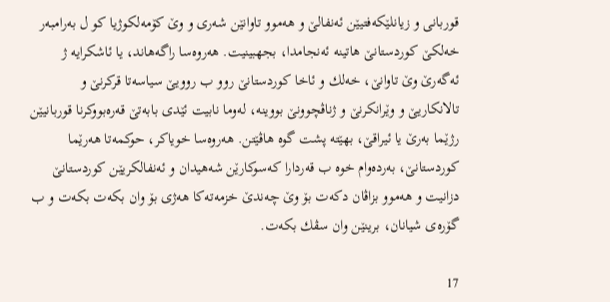قوربانی و زیانلێكه‌فتیێن ئه‌نفالێ و هه‌موو تاوانێن شه‌ری و وێ كۆمه‌لكوژیا كو ل به‌رامبه‌ر خه‌لكێ كوردستانێ هاتینه‌ ئه‌نجامدا، بجهبینیت. هه‌روه‌سا راگه‌هاند، یا ئاشكرایه‌ ژ ئه‌گه‌رێ وێ تاوانێ، خه‌لك و ئاخا كوردستانێ روو ب روویێ سیاسه‌تا قركرنێ و تالانكاریێ و وێرانكرنێ و ژناڤچوونێ بووینه‌، له‌وما نابیت ئێدی بابه‌تێ قه‌ره‌بووكرنا قوربانیێن رژێما به‌رێ یا ئیراقێ، بهێته‌ پشت گوه هاڤێتن. هه‌روه‌سا خویاكر، حوكمه‌تا هه‌رێما كوردستانێ، به‌رده‌وام خوه‌ ب قه‌ردارا كه‌سوكارێن شه‌هیدان و ئه‌نفالكریێن كوردستانێ دزانیت و هه‌موو بزاڤان دكه‌ت بۆ وێ چه‌ندێ خزمه‌ته‌كا هه‌ژی بۆ وان بكه‌ت بكه‌ت و ب گۆره‌ی شیانان، برینێن وان سڤك بكه‌ت.

17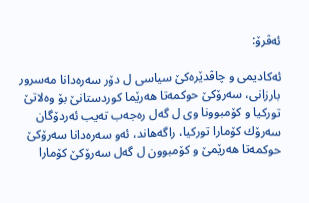ئه‌ڤرۆ:

ئه‌كادیمی و چاڤدێره‌كێ سیاسی ل دۆر سه‌ره‌دانا مه‌سرور بارزانی، سه‌رۆكێ حوكمه‌تا هه‌رێما كوردستانێ بۆ وه‌لاتێ توركیا و كۆمبوونا وی ل گه‌ل ره‌جه‌ب ته‌یب ئه‌ردۆگان سه‌رۆك كۆمارا توركیا، راگه‌هاند، ئه‌و سه‌ره‌دانا سه‌رۆكێ حوكمه‌تا هه‌رێمێ و كۆمبوون ل گه‌ل سه‌رۆكێ كۆمارا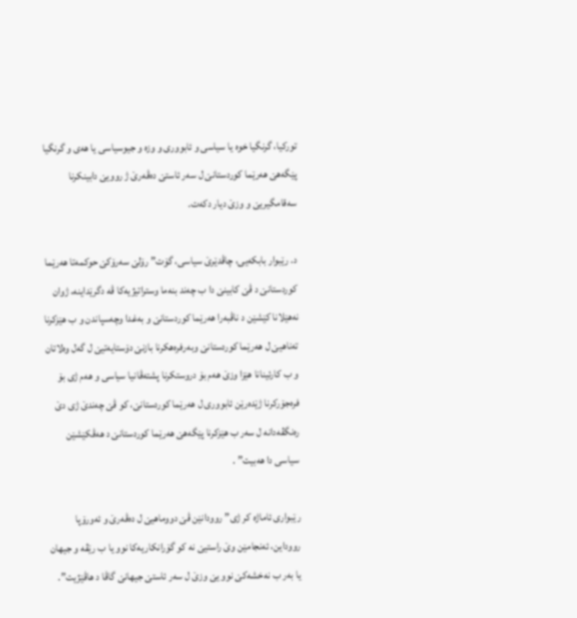توركیا، گرنگیا خوه‌ یا سیاسی و ئابووری و وزه‌ و جیوسیاسی یا هه‌ی و گرنگیا پێگه‌هێ هه‌رێما كوردستانێ ل سه‌ر ئاستێ ده‌ڤه‌رێ ژ روویێ دابینكرنا سه‌قامگیریێ و وزێ دیار دكه‌ت.

د. رێبوار بابكه‌یی، چاڤدێرێ سیاسی، گۆت” رۆلێ سه‌رۆكێ حوكمه‌تا هه‌رێما كوردستانێ د ڤێ كابینێ دا ب چه‌ند بنه‌ما وستراتیژیه‌كا ڤه‌ دگرێداینه‌، ژوان  نه‌هێلانا كێشێن د ناڤبه‌را هه‌رێما كوردستانێ و به‌غدا وچه‌سپاندن و ب هێزكرنا ته‌ناهیێ ل هه‌رێما كوردستانێ وبه‌رفره‌هكرنا بازنێ دۆستایه‌تیێ ل گه‌ل وه‌لاتان و ب كارئینانا هێزا وزێ هه‌م بۆ دروستكرنا پشته‌ڤانیا سیاسی و هه‌م ژی بۆ فره‌جۆركرنا ژێده‌رێن ئابووری ل هه‌رێما كوردستانێ، كو ڤێ چه‌ندێ ژی دێ ره‌نگڤه‌دانه‌ ل سه‌ر ب هێزكرنا پێگه‌هێ هه‌رێما كوردستانێ د هه‌ڤكێشێن سیاسی دا هه‌بیت” .

رێبواری ئاماژه‌ كر ژی” روودانێن ڤێ دووماهیێ ل ده‌ڤه‌رێ و ئه‌ورۆپا رووداین، ئه‌نجامێن وێ راستیێ نه‌ كو گۆرانكاریه‌كا نوو یا ب رێڤه‌ و جیهان یا به‌ر ب نه‌خشه‌كێ نوو یێ وزێ ل سه‌ر ئاستێ جیهانێ گاڤا د هاڤێژیت”.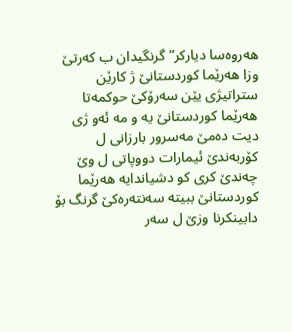هه‌روه‌سا دیاركر” گرنگیدان ب كه‌رتێ وزا هه‌رێما كوردستانێ ژ كارێن ستراتیژی یێن سه‌رۆكێ حوكمه‌تا هه‌رێما كوردستانێ یه‌ و مه‌ ئه‌و ژی دیت ده‌مێ مه‌سرور بارزانی ل كۆربه‌ندێ ئیمارات دووپاتی ل وێ چه‌ندێ كری كو دشیاندایه‌ هه‌رێما كوردستانێ ببیته‌ سه‌نته‌ره‌كێ گرنگ بۆ دابینكرنا وزێ ل سه‌ر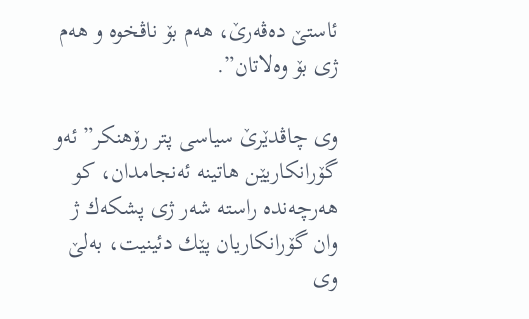ئاستێ ده‌ڤه‌رێ، هه‌م بۆ ناڤخوه‌ و هه‌م ژی بۆ وه‌لاتان”.

وی چاڤدێرێ سیاسی پتر رۆهنكر” ئه‌و گۆرانكاریێن هاتینه‌ ئه‌نجامدان، كو هه‌رچه‌نده‌ راسته‌ شه‌ر ژی پشكه‌ك ژ وان گۆرانكاریان پێك دئینیت، به‌لێ وی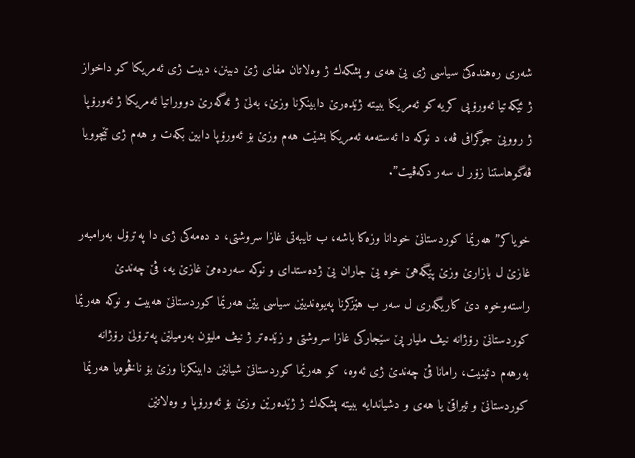شه‌ری ره‌هنده‌كێ سیاسی ژی یێ هه‌ی و پشكه‌ك ژ وه‌لاتان مفای ژێ دبینن، دبیت ژی ئه‌مریكا كو داخواز ژ ئێكه‌تیا ئه‌ورۆپی كریه‌ كو ئه‌مریكا ببیته‌ ژێده‌رێ دابینكرنا وزێ، به‌لێ ژ ئه‌گه‌رێ دووراتیا ئه‌مریكا ژ ئه‌ورۆپا ژ روویێ جوگرافی ڤه‌، د نوكه‌ دا ئه‌سته‌مه‌ ئه‌مریكا بشێت هه‌م وزێ بۆ ئه‌ورۆپا دابین بكه‌ت و هه‌م ژی تێچوویا ڤه‌گوهاستنا زۆر ل سه‌ر دكه‌ڤیت”.

خویاكر” هه‌رێما كوردستانێ خودانا وزه‌كا باشه‌، ب تایبه‌تی غازا سروشتی، د ده‌مه‌كی ژی دا په‌ترۆل به‌رامبه‌ر غازێ ل بازارێ وزێ پێگه‌هێ خوه‌ یێ جاران یێ ژده‌ستدای و نوكه‌ سه‌رده‌مێ غازێ یه‌، ڤێ چه‌ندێ راسته‌وخوه‌ دێ كاریگه‌ری ل سه‌ر ب هێزكرنا په‌یوه‌ندیێن سیاسی یێن هه‌رێما كوردستانێ هه‌بیت و نوكه‌ هه‌رێما كوردستانێ رۆژانه‌ نیڤ ملیار پێ سێجاركی غازا سروشتی و زێده‌تر ژ نیڤ ملیۆن به‌رمیلێن په‌ترۆلێ رۆژانه‌ به‌رهه‌م دئینیت، رامانا ڤێ چه‌ندێ ژی ئه‌وه‌، كو هه‌رێما كوردستانێ شیانێن دابینكرنا وزێ بۆ ناڤخوه‌یا هه‌رێما كوردستانێ و ئیراقێ یا هه‌ی و دشیاندایه‌ ببیته‌ پشكه‌ك ژ ژێده‌رێن وزێ بۆ ئه‌ورۆپا و وه‌لاتێن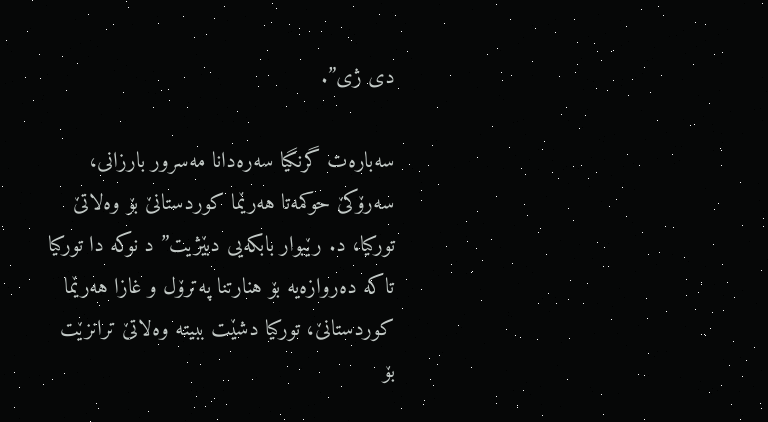دی ژی”.

سه‌باره‌ت گرنگیا سه‌ره‌دانا مه‌سرور بارزانی، سه‌رۆكێ حوكمه‌تا هه‌رێما كوردستانێ بۆ وه‌لاتێ توركیا، د. رێبوار بابكه‌یی دبێژیت” د نوكه‌ دا توركیا تاكه‌ ده‌روازه‌یه‌ بۆ هنارتنا په‌ترۆل و غازا هه‌رێما كوردستانێ، توركیا دشێت ببیته‌ وه‌لاتێ ترانزێت بۆ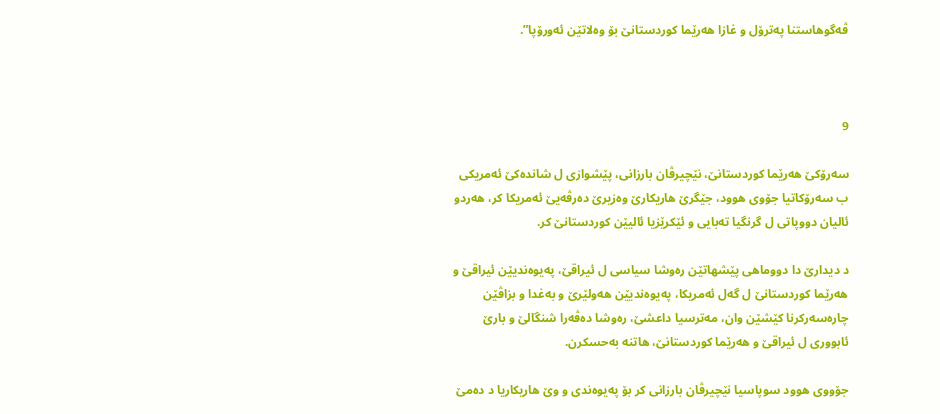ڤه‌گوهاستنا په‌ترۆل و غازا هه‌رێما كوردستانێ بۆ وه‌لاتێن ئه‌ورۆپا”.



9

سه‌رۆكێ هه‌رێما كوردستانێ، نێچیرڤان بارزانی، پێشوازی ل شانده‌كێ ئه‌مریكی ب سه‌رۆكاتیا جۆوی هوود، جێگرێ هاریكارێ وه‌زیرێ ده‌رڤه‌یێ ئه‌مریكا كر، هه‌ردو ئالیان دووپاتی ل گرنگیا ته‌بایی و ئێكرێزیا ئالیێن كوردستانێ كر.

د دیدارێ دا دووماهی پێشهاتێن ره‌وشا سیاسی ل ئیراقێ، په‌یوه‌ندیێن ئیراقێ و هه‌رێما كوردستانێ ل گه‌ل ئه‌مریكا، په‌یوه‌ندیێن هه‌ولێرێ و به‌غدا و بزاڤێن چاره‌سه‌ركرنا كێشێن وان، مه‌ترسیا داعشێ، ره‌وشا ده‌ڤه‌را شنگالێ و بارێ ئابووری ل ئیراقێ و هه‌رێما كوردستانێ، هاتنه‌ به‌حسكرن.

جۆووی هوود سوپاسیا نێچیرڤان بارزانی كر بۆ په‌یوه‌ندی و وێ هاریكاریا د ده‌مێ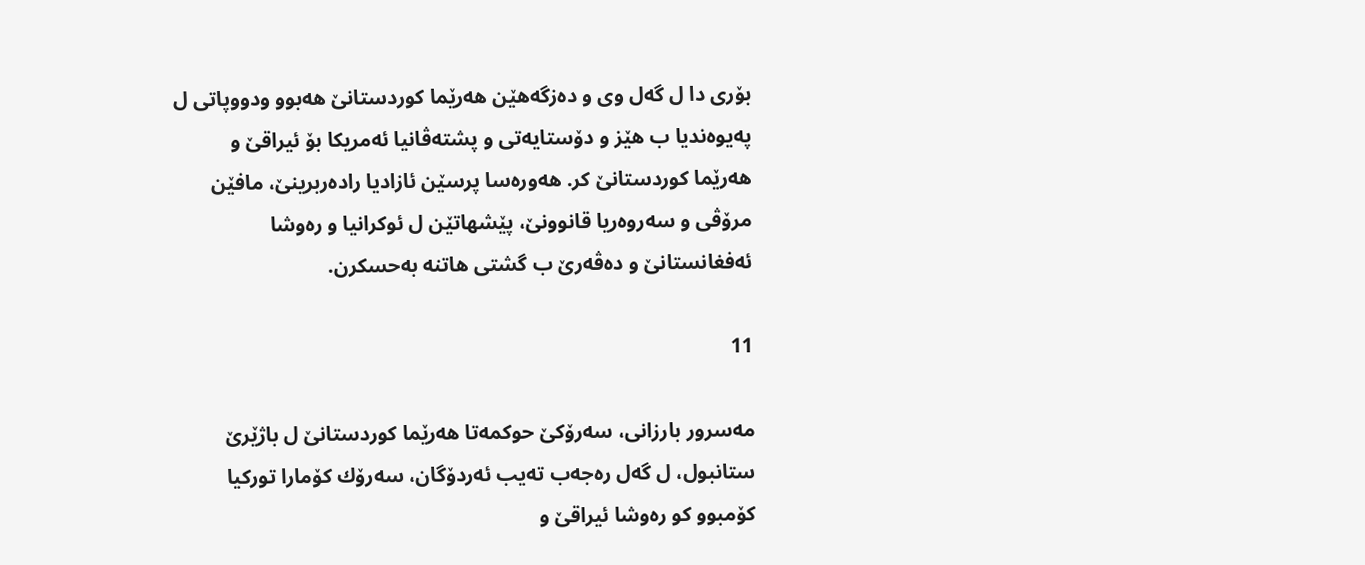بۆری دا ل گه‌ل وی و ده‌زگه‌هێن هه‌رێما كوردستانێ هه‌بوو ودووپاتی ل په‌یوه‌ندیا ب هێز و دۆستایه‌تی و پشته‌ڤانیا ئه‌مریكا بۆ ئیراقێ و هه‌رێما كوردستانێ كر. هه‌وره‌سا پرسێن ئازادیا راده‌ربرینێ، مافێن مرۆڤی و سه‌روه‌ریا قانوونێ، پێشهاتێن ل ئوكرانیا و ره‌وشا ئه‌فغانستانێ و ده‌ڤه‌رێ ب گشتی هاتنه‌ به‌حسكرن.

11

مه‌سرور بارزانی، سه‌رۆكێ حوكمه‌تا هه‌رێما كوردستانێ ل باژێرێ ستانبول، ل گه‌ل ره‌جه‌ب ته‌یب ئه‌ردۆگان، سه‌رۆك كۆمارا توركیا كۆمبوو كو ره‌وشا ئیراقێ و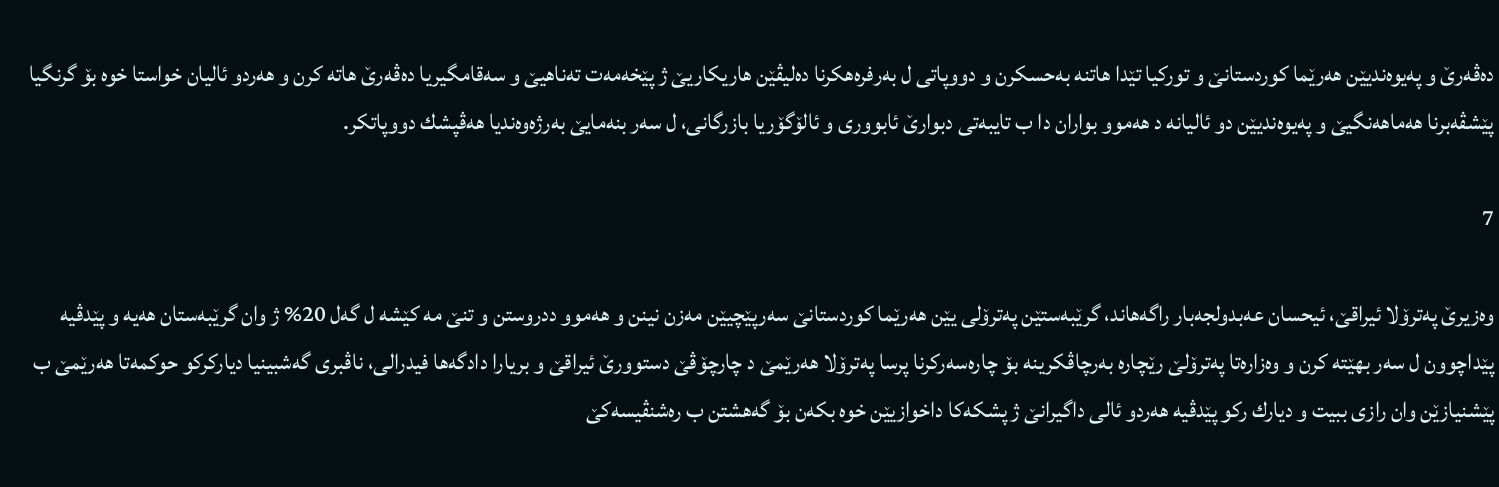ده‌ڤه‌رێ و په‌یوه‌ندیێن هه‌رێما كوردستانێ و توركیا تێدا هاتنه‌ به‌حسكرن و دووپاتی ل به‌رفره‌هكرنا ده‌لیڤێن هاریكاریێ ژ پێخه‌مه‌ت ته‌ناهیێ و سه‌قامگیریا ده‌ڤه‌رێ هاته‌ كرن و هه‌ردو ئالیان خواستا خوه‌ بۆ گرنگیا پێشڤه‌برنا هه‌ماهه‌نگیێ و په‌یوه‌ندیێن دو ئالیانه‌ د هه‌موو بواران دا ب تایبه‌تی دبوارێ ئابووری و ئالۆگۆریا بازرگانی، ل سه‌ر بنه‌مایێ به‌رژه‌وه‌ندیا هه‌ڤپشك دووپاتكر.

7

وه‌زیرێ په‌ترۆلا ئیراقێ، ئیحسان عه‌بدولجه‌بار راگه‌هاند، گرێبه‌ستێن په‌ترۆلی یێن هه‌رێما كوردستانێ سه‌رپێچیێن مه‌زن نینن و هه‌موو ددروستن و تنێ مه‌ كێشه‌ ل گه‌ل 20% ژ وان گرێبه‌ستان هه‌یه‌ و پێدڤیه‌ پێداچوون ل سه‌ر بهێته‌ كرن و وه‌زاره‌تا په‌ترۆلێ رێچاره‌ به‌رچاڤكرینه‌ بۆ چاره‌سه‌ركرنا پرسا په‌ترۆلا هه‌رێمێ د چارچۆڤێ دستوورێ ئیراقێ و بریارا دادگه‌ها فیدرالی، ناڤبری گه‌شبینیا دیاركركو حوكمه‌تا هه‌رێمێ ب پێشنیازێن وان رازی ببیت و دیارك ركو پێدڤیه‌ هه‌ردو ئالی داگیرانێ ژ پشكه‌كا داخوازیێن خوه‌ بكه‌ن بۆ گه‌هشتن ب ره‌شنڤیسه‌كێ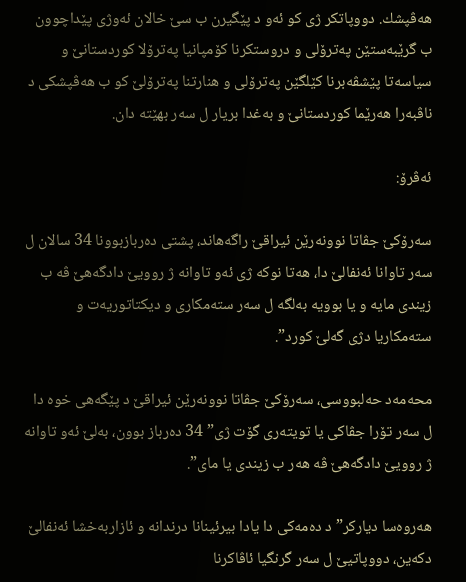هه‌ڤپشك. دووپاتكر ژی كو ئه‌و د پێگیرن ب سێ خالان ئه‌وژی پێداچوون ب گرێبه‌ستێن په‌ترۆلی و دروستكرنا كۆمپانیا په‌ترۆلا كوردستانێ و سیاسه‌تا پێشڤه‌برنا كێلگێن په‌ترۆلی و هنارتنا په‌ترۆلێ كو ب هه‌ڤپشكی د ناڤبه‌را هه‌رێما كوردستانێ و به‌غدا بریار ل سه‌ر بهێته‌ دان.

ئه‌ڤرۆ:

سه‌رۆكێ جڤاتا نوونه‌رێن ئیراقێ راگه‌هاند، پشتی ده‌ربازبوونا 34 سالان ل سه‌ر تاوانا ئه‌نفالێ دا، هه‌تا نوكه‌ ژی ئه‌و تاوانه‌ ژ روویێ دادگه‌هێ ڤه‌ ب زیندی مایه‌ و یا بوویه‌ به‌لگه‌ ل سه‌ر سته‌مكاری و دیكتاتوریه‌ت و سته‌مكاریا دژی گه‌لێ كورد”.

محه‌مه‌د حه‌لبووسی، سه‌رۆكێ جڤاتا نوونه‌رێن ئیراقێ د پێگه‌هی خوه‌ دا ل سه‌ر تۆرا جڤاكی یا تویته‌ری گۆت ژی” 34 ده‌رباز بوون، به‌لێ ئه‌و تاوانه‌ ژ روویێ دادگه‌هێ ڤه‌ هه‌ر ب زیندی یا مای”.

هه‌روه‌سا دیاركر” د ده‌مه‌كی دا یادا بیرئینانا درندانه‌ و ئازاربه‌خشا ئه‌نفالێ دكه‌ین، دووپاتیێ ل سه‌ر گرنگیا ئاڤاكرنا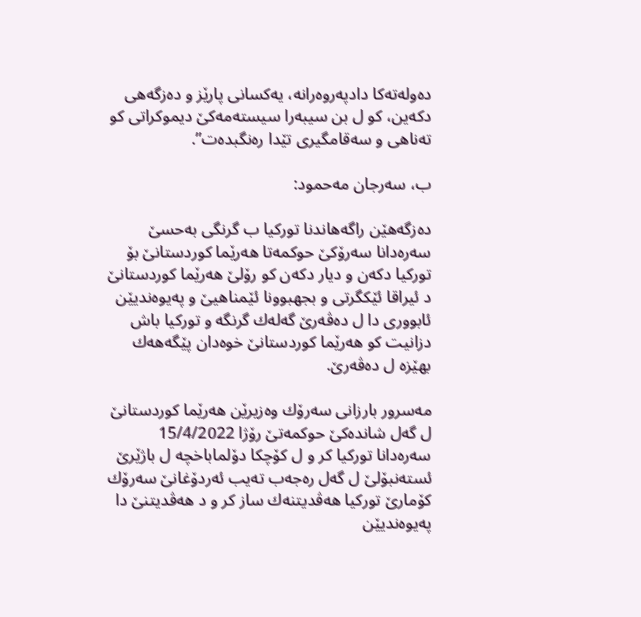ده‌وله‌ته‌كا دادپه‌روه‌رانه‌، یه‌كسانی پارێز و ده‌زگه‌هی دكه‌ین، كو ل بن سیبه‌را سیسته‌مه‌كێ دیموكراتی كو ته‌ناهی و سه‌قامگیری تێدا ره‌نگبده‌ت”.

ب، سه‌رجان مه‌حمود:

ده‌زگه‌هێن راگه‌هاندنا توركیا ب گرنگی به‌حسێ سه‌ره‌دانا سه‌رۆكێ حوكمه‌تا هه‌رێما كوردستانێ بۆ توركیا دكه‌ن و دیار دكه‌ن كو رۆلێ هه‌رێما كوردستانێ د ئیراقا ئێكگرتی و بجهبوونا ئێمناهیێ‌ و په‌یوه‌ندیێن ئابووری دا ل ده‌ڤه‌رێ گه‌له‌ك گرنگه‌ و توركیا باش دزانیت كو هه‌رێما كوردستانێ خوه‌دان پێگه‌هه‌ك بهێزه‌ ل ده‌ڤه‌رێ.

مه‌سرور بارزانی سه‌رۆك وه‌زیرێن هه‌رێما كوردستانێ ل گه‌ل شانده‌كێ حوكمه‌تێ رۆژا 15/4/2022 سه‌ره‌دانا توركیا كر و ل كۆ‌‌چكا دۆلماباخچه‌ ‌ل باژێرێ ئسته‌نبۆلێ ل گه‌ل ره‌جه‌ب ته‌یب ئه‌ردۆغانێ سه‌رۆك كۆمارێ توركیا هه‌ڤدیتنه‌ك ساز كر و د هه‌ڤدیتنێ دا په‌یوه‌ندیێن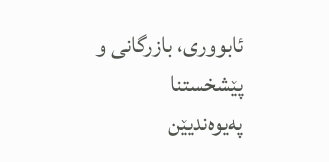ئابووری، بازرگانی و پێشخستنا په‌یوه‌ندیێن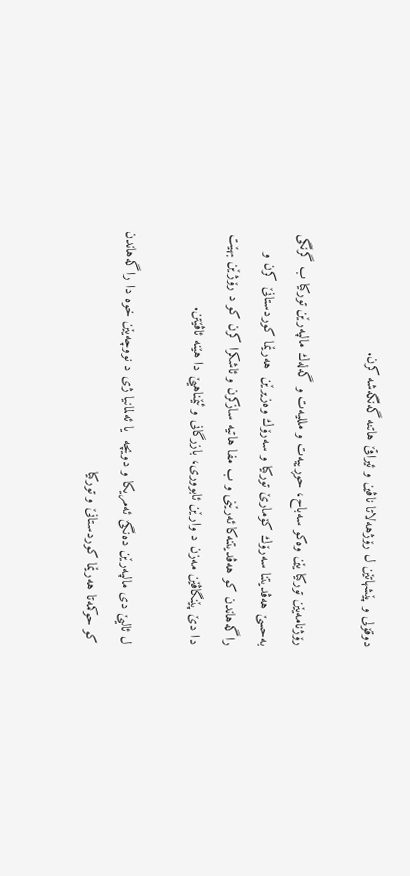دوقۆلی و پێشهاتێن ل رۆژهه‌لاتا ناڤین و ئیراقێ هاتنه‌ گه‌نگه‌شه‌ كرن.

رۆژنامه‌یێن توركیا یێن وه‌كو سه‌باح، حوڕییه‌ت و مللیه‌ت و گه‌له‌ك مالپه‌رێن توركیا ب گرنگی به‌حسێ هه‌ڤدیتنا سه‌رۆك كۆمارێ توركیا و سه‌رۆك وه‌زیرێن  هه‌رێما كوردستانێ كرن و راگه‌هاندن كو هه‌ڤدیتنه‌كا ئه‌رێنی و ب مفا هاتیه‌ سازكرن و ئاشكرا كرن كو د رۆژێن بهێت دا دێ پێنگاڤێن مه‌زن د وارێن ئابووری، بازرگانی و ئێمناهیێ دا هێنه‌ ئاڤێتن.

ل ئالیێ دی مالپه‌رێن ده‌نگێ ئه‌مریكا و دویچه‌  یا ئه‌لمانیا ژی د نووچه‌یێن خوه‌ دا راگه‌هاندن كو حوكمه‌تا هه‌رێما كوردستانێ و توركیا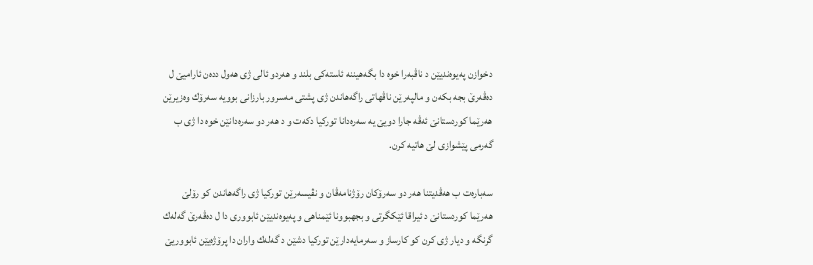دخوازن په‌یوه‌ندیێن د ناڤبه‌را خوه‌ دا بگه‌هیننه‌ ئاسته‌كی بلند و هه‌ردو ئالی ژی هه‌ول دده‌ن ئارامیێ ل ده‌ڤه‌رێ بجه بكه‌ن و مالپه‌رێن ناڤهاتی راگه‌هاندن ژی پشتی مه‌سرور بارزانی بوویه‌ سه‌رۆك وه‌زیرێن هه‌رێما كوردستانێ ئه‌ڤه‌ جارا دویێ یه‌ سه‌ره‌دانا توركیا دكه‌ت و د هه‌ر دو سه‌ره‌دانێن خوه‌ دا ژی ب گه‌رمی پێشوازی لێ‌ هاتیه‌ كرن.

سه‌باره‌ت ب هه‌ڤدیتنا هه‌ر دو سه‌رۆكان رۆژنامه‌ڤان و نڤیسه‌رێن توركیا ژی راگه‌هاندن كو رۆلێ هه‌رێما كوردستانێ د ئیراقا ئێكگرتی و بجهبوونا ئێمناهی و په‌یوه‌ندیێن ئابووری دا ل ده‌ڤه‌رێ گه‌له‌ك گرنگه‌ و دیار ژی كرن كو كارساز و سه‌رما‌یه‌دارێن توركیا دشێن د گه‌له‌ك واران دا پرۆژه‌یێن ئابووریێ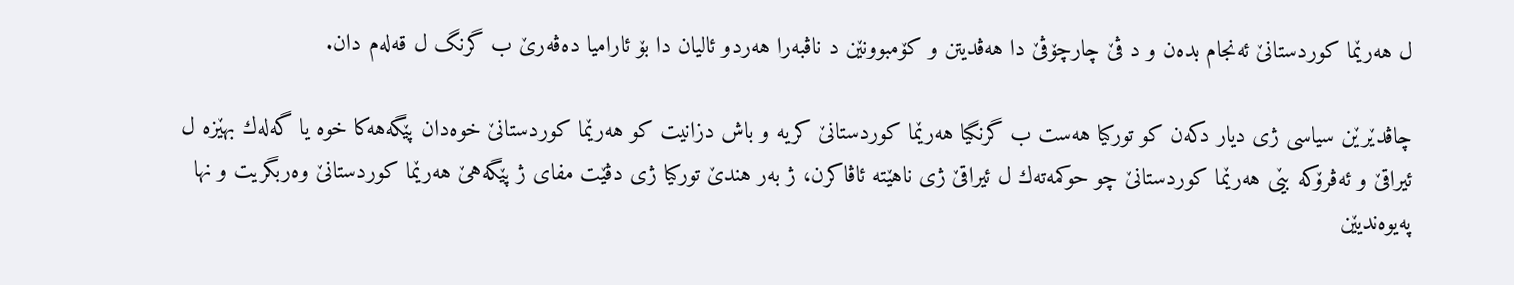ل هه‌رێما كوردستانێ ئه‌نجام بده‌ن و د ڤێ چارچۆڤێ دا هه‌ڤدیتن و كۆمبوونێن د ناڤبه‌را هه‌ردو ئالیان دا بۆ ئارامیا ده‌ڤه‌رێ ب گرنگ ل قه‌له‌م دان.

چاڤدێرێن سیاسی ژی دیار دكه‌ن كو توركیا هه‌ست ب گرنگیا هه‌رێما كوردستانێ كریه‌ و باش دزانیت كو هه‌رێما كوردستانێ خوه‌دان پێگه‌هه‌كا خوه‌ یا گه‌له‌ك بهێزه‌ ل ئیراقێ و ئه‌ڤرۆكه‌ بێی هه‌رێما كوردستانێ چو حوكمه‌ته‌ك ل ئیراقێ ژی ناهێته‌ ئاڤاكرن، ژ به‌ر هندێ توركیا ژی دڤێت مفای ژ پێگه‌هێ هه‌رێما كوردستانێ وه‌ربگریت و نها په‌یوه‌ندیێن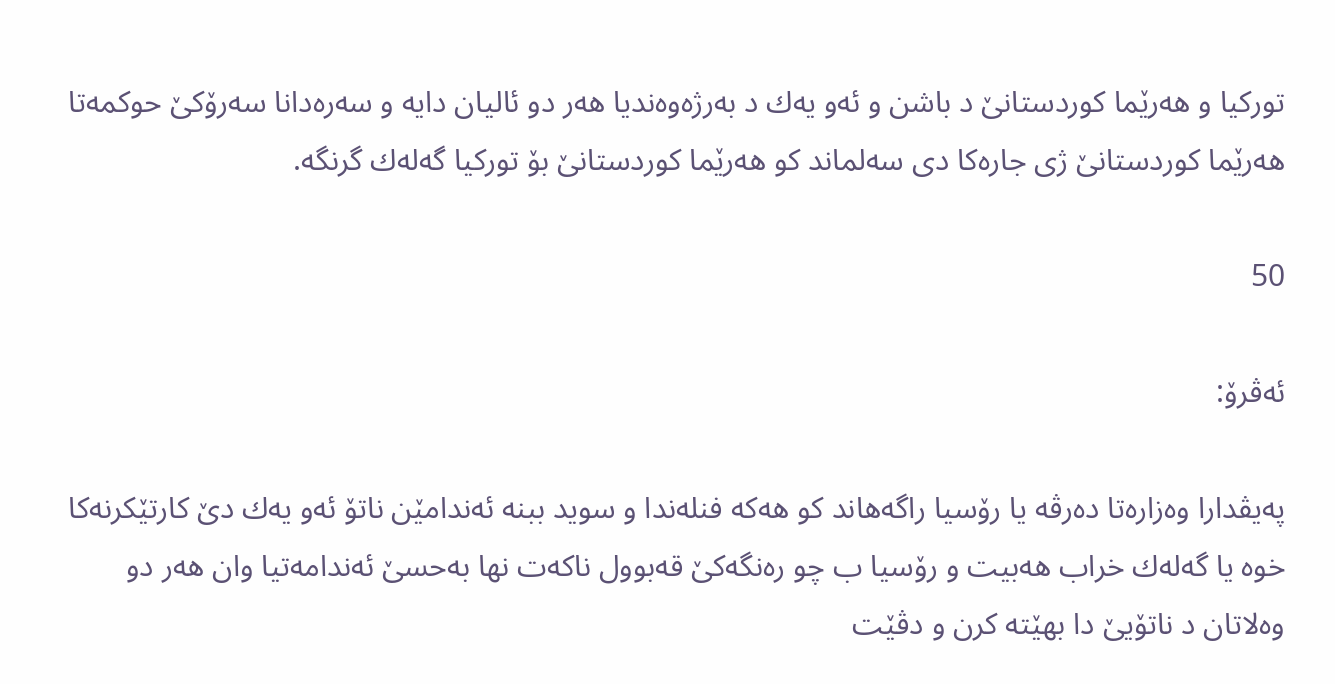توركیا و هه‌رێما كوردستانێ د باشن و ئه‌و یه‌ك د به‌رژه‌وه‌ندیا هه‌ر دو ئالیان دایه‌ و سه‌ره‌دانا سه‌رۆكێ حوكمه‌تا هه‌رێما كوردستانێ ژی جاره‌كا دی سه‌لماند كو هه‌رێما كوردستانێ بۆ توركیا گه‌له‌ك گرنگه‌.

50

ئه‌ڤرۆ:

په‌یڤدارا وه‌زاره‌تا ده‌رڤه‌ یا رۆسیا راگه‌هاند كو هه‌كه‌ فنله‌ندا و سوید ببنه‌ ئه‌ندامێن ناتۆ ئه‌و یه‌ك دێ كارتێكرنه‌كا خوه‌ یا گه‌له‌ك خراب هه‌بیت و رۆسیا ب چو ره‌نگه‌كێ قه‌بوول ناكه‌ت نها به‌حسێ ئه‌ندامه‌تیا وان هه‌ر دو وه‌لاتان د ناتۆیێ دا بهێته‌ كرن و دڤێت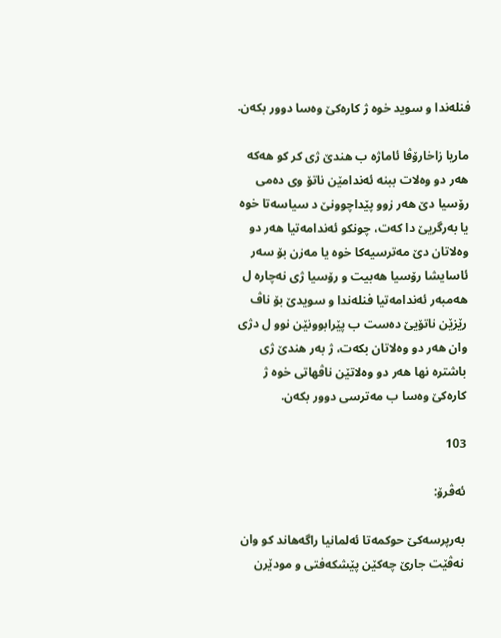فنله‌ندا و سوید خوه‌ ژ كاره‌كێ وه‌سا دوور بكه‌ن.

ماریا زاخارۆڤا ئاماژه‌ ب هندێ ژی كر كو هه‌كه‌ هه‌ر دو وه‌لات ببنه‌ ئه‌ندامێن ناتۆ وی ده‌می رۆسیا دێ هه‌ر زوو پێداچوونێ د سیاسه‌تا خوه‌ یا به‌رگریێ دا كه‌ت، چونكو ئه‌ندامه‌تیا هه‌ر دو وه‌لاتان دێ مه‌ترسیه‌كا خوه‌ یا مه‌زن بۆ سه‌ر ئاسایشا رۆسیا هه‌بیت و رۆسیا ژی نه‌چاره‌ ل هه‌مبه‌ر ئه‌ندامه‌تیا فنله‌ندا و سویدێ بۆ ناڤ رێزێن ناتۆیێ ده‌ست ب پێرابوونێن نوو ل دژی وان هه‌ر دو وه‌لاتان بكه‌ت، ژ به‌ر هندێ ژی باشتره‌ نها هه‌ر دو وه‌لاتێن ناڤهاتی خوه‌ ژ كاره‌كێ وه‌سا ب مه‌ترسی دوور بكه‌ن.

103

ئه‌ڤرۆ:

به‌رپرسه‌كێ حوكمه‌تا ئه‌لمانیا راگه‌هاند كو وان نه‌ڤێت جارێ چه‌كێن پێشكه‌فتی و مودێرن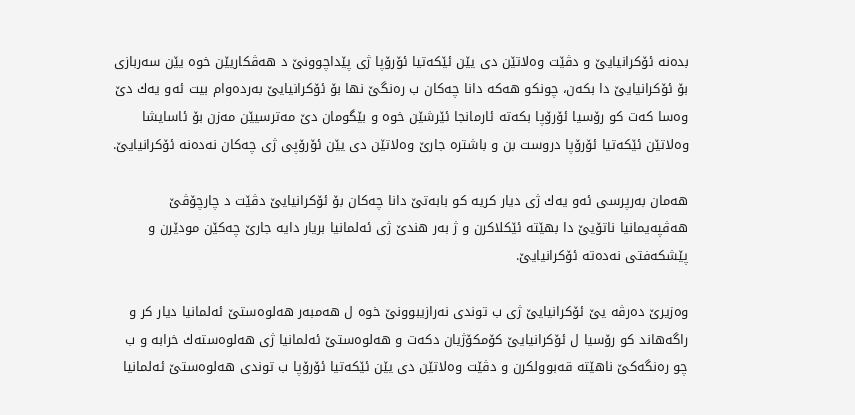بده‌نه‌ ئۆكرانیایێ و دڤێت وه‌لاتێن دی یێن ئێكه‌تیا ئۆرۆپا ژی پێداچوونێ د هه‌ڤكاریێن خوه‌ یێن سه‌ربازی بۆ ئۆكرانیایێ دا بكه‌ن، چونكو هه‌كه‌ دانا چه‌كان ب ره‌نگێ نها بۆ ئۆكرانیایێ به‌رده‌وام بیت ئه‌و یه‌ك دێ وه‌سا كه‌ت كو رۆسیا ئۆرۆپا بكه‌ته‌ ئارمانجا ئێرشێن خوه‌ و بێگومان دێ مه‌ترسیێن مه‌زن بۆ ئاسایشا وه‌لاتێن ئێكه‌تیا ئۆرۆپا دروست بن و باشتره‌ جارێ وه‌لاتێن دی یێن ئۆرۆپی ژی چه‌كان نه‌ده‌نه‌ ئۆكرانیایێ.

هه‌مان به‌رپرسی ئه‌و یه‌ك ژی دیار كریه‌ كو بابه‌تێ دانا چه‌كان بۆ ئۆكرانیایێ دڤێت د چارچۆڤێ هه‌ڤپه‌یمانیا ناتۆیێ دا بهێته‌ ئێكلاكرن و ژ به‌ر هندێ ژی ئه‌لمانیا بریار دایه‌ جارێ چه‌كێن مودێرن و پێشكه‌فتی نه‌ده‌ته‌ ئۆكرانیایێ.

وه‌زیرێ ده‌رڤه‌ یێ ئۆكرانیایێ ژی ب توندی نه‌رازیبوونێ خوه‌ ل هه‌مبه‌ر هه‌لوه‌ستێ ئه‌لمانیا دیار كر و راگه‌هاند كو رۆسیا ل ئۆكرانیایێ كۆمكۆژیان دكه‌ت و هه‌لوه‌ستێ ئه‌لمانیا ژی هه‌لوه‌سته‌ك خرابه‌ و ب چو ره‌نگه‌كێ ناهێته‌ قه‌بوولكرن و دڤێت وه‌لاتێن دی یێن ئێكه‌تیا ئۆرۆپا ب توندی هه‌لوه‌ستێ ئه‌لمانیا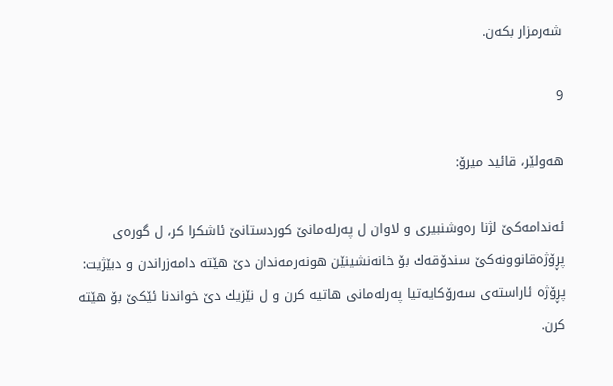شه‌رمزار بكه‌ن.

9

هه‌ولێر، قائید میرۆ:

ئه‌ندامه‌كێ لژنا ره‌وشنبیری و لاوان ل په‌رله‌مانێ‌ كوردستانێ‌ ئاشكرا كر، ل گوره‌ی پڕۆژه‌قانوونه‌كێ سندۆقه‌ك بۆ خانه‌نشینێن هونه‌رمه‌ندان دێ هێته‌ دامه‌زراندن و دبێژیت: پڕۆژه‌ ئاراسته‌ی سه‌رۆكایه‌تیا په‌رله‌مانی هاتیه‌ كرن و ل نێزیك دێ خواندنا ئێكێ بۆ هێته‌ كرن.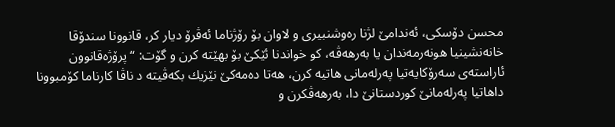محسن دۆسكی، ئه‌ندامێ‌ لژنا ره‌وشنبیری و لاوان بۆ رۆژناما ئه‌ڤرۆ دیار كر، قانوونا سندۆقا خانه‌نشینیا هونه‌رمه‌ندان یا به‌رهه‌ڤه‌، كو خواندنا ئێكێ بۆ بهێته‌ كرن و گۆت: “پرۆژه‌قانوون ئاراسته‌ی سه‌رۆكایه‌تیا په‌رله‌مانی هاتیه‌ كرن، هه‌تا ده‌مه‌كێ نێزیك بكه‌ڤیته‌ د ناڤا كارناما كۆمبوونا داهاتیا په‌رله‌مانێ كوردستانێ دا، به‌رهه‌ڤكرن و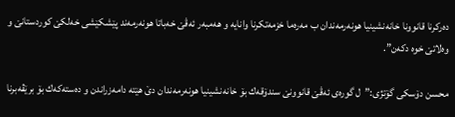ده‌ركرنا قانوونا خانه‌نشینیا هونه‌رمه‌ندان ب مه‌ره‌ما خزمه‌تكرنا وانایه‌ و هه‌مبه‌ر ئه‌ڤێ خه‌باتا هونه‌رمه‌ند پێشكێشی خه‌لكێ كوردستانێ و وه‌لاتێ خوه‌ دكه‌ن”.

محسن دۆسكی گۆتژی:”ل گوره‌ی ئه‌ڤێ قانوونێ سندۆقه‌ك بۆ خانه‌نشینیا هونه‌رمه‌ندان دێ هێته‌ دامه‌زراندن و ده‌سته‌كه‌ك بۆ برێڤه‌برنا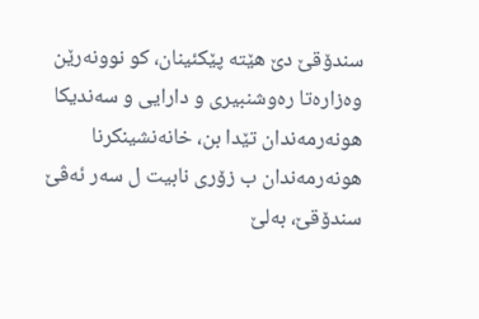سندۆقێ دێ هێته‌ پێكئینان، كو نوونه‌رێن وه‌زاره‌تا ره‌وشنبیری و دارایی و سه‌ندیكا هونه‌رمه‌ندان تێدا بن، خانه‌نشینكرنا هونه‌رمه‌ندان ب زۆری نابیت ل سه‌ر ئه‌ڤێ سندۆقێ، به‌لێ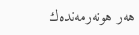هه‌ر هونه‌رمه‌نده‌ك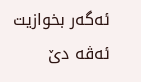ئه‌گه‌ر بخوازیت ئه‌ڤه‌ دێ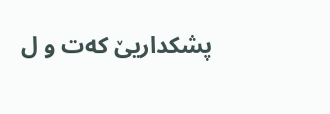پشكداریێ كه‌ت و ل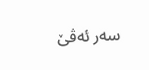سه‌ر ئه‌ڤێ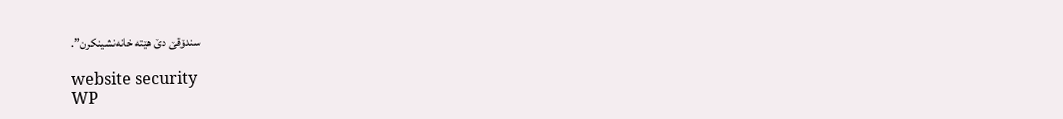سندۆقێ دێ‌ هێته‌ خانه‌نشینكرن”.

website security
WP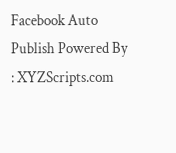Facebook Auto Publish Powered By : XYZScripts.com